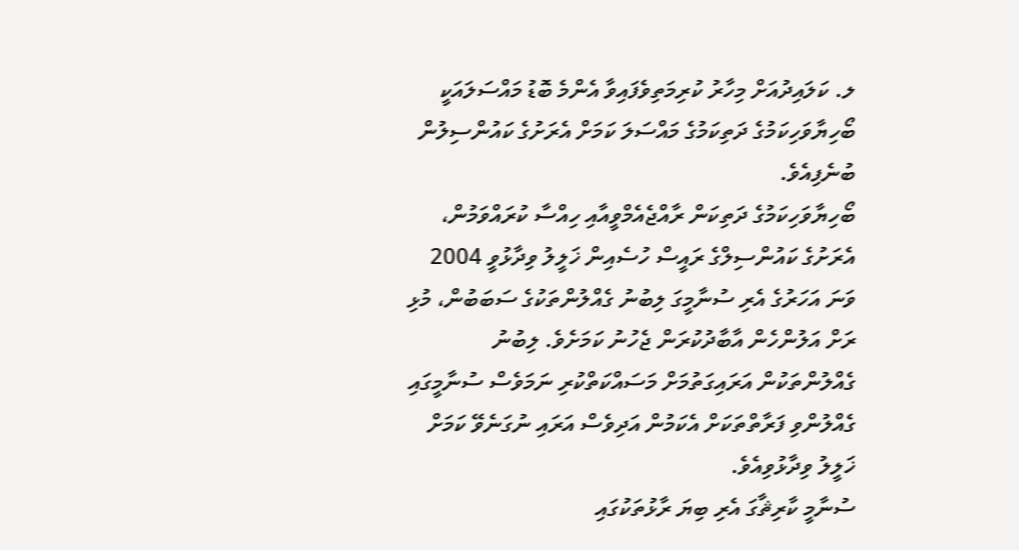ލ. ކަލައިދުއަށް މިހާރު ކުރިމަތިވެފައިވާ އެންމެ ބޮޑު މައްސަލައަކީ ބޯހިޔާވަހިކަމުގެ ދަތިކަމުގެ މައްސަލަ ކަމަށް އެރަށުގެ ކައުންސިލުން ބުނެފިއެވެ.
ބޯހިޔާވަހިކަމުގެ ދަތިކަން ރާއްޖެއެމްވީއާއި ހިއްސާ ކުރައްވަމުން، އެރަށުގެ ކައުންސިލްގެ ރައީސް ހުސެއިން ޚަލީލު ވިދާޅުވީ 2004 ވަނަ އަހަރުގެ އެރި ސުނާމީގަ ލިބުނު ގެއްލުންތަކުގެ ސަބަބުން، މުޅި ރަށް އަލުންހެން އާބާދުކުރަން ޖެހުނު ކަމަށެވެ. ލިބުނު ގެއްލުންތަކުން އަރައިގަތުމަށް މަސައްކަތްކުރި ނަމަވެސް ސުނާމީގައި ގެއްލުންވި ފަރާތްތަކަށް އެކަމުން އަދިވެސް އަރައި ނުގަނެވޭ ކަމަށް ޚަލީލު ވިދާޅުވިއެވެ.
ސުނާމީ ކާރިޘާގަ އެރި ބިޔަ ރާޅުތަކުގައި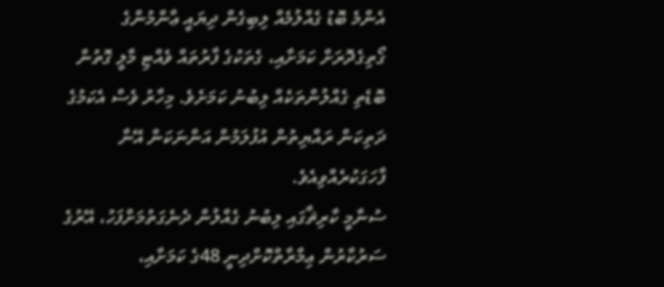އެންމެ ބޮޑު ގެއްލުމެއް ލިބިގެން ދިޔައީ ޢާންމުންގެ ގޯތިގެދޮރަށް ކަމަށާއި، ގެތަކުގެ ފާރުތައް ވެއްޓި މާލީ ގޮތުން ބޮޑެތި ގެއްލުންތަކެއް ލިބުނު ކަމަށެވެ. މިހާރު ވެސް އެކަމުގެ ދަތިކަން ރައްޔިތުން އުފުލަމުން އަންނަކަން އޭނާ ފާހަގަކުރެއްވިއެވެ.
ސުނާމީ ކާރިޘާގައި ލިބުނު ގެއްލުން ދެނެގަތުމަށްފަހު، އޭރުގެ ސަރުކާރުން ޢިމާރާތްކޮށްދިނީ 48ގެ ކަމަށާއި،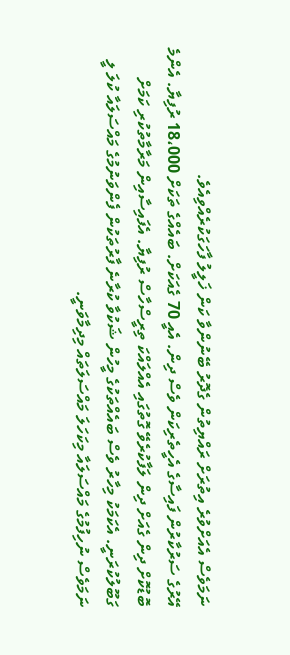ނަމަވެސް އެއަށްވުރެ އިތުރަށް ރައްޔިތުން ގެދޮރު ބޭނުންވާ ކަން ޚަލީލު ފާހަގަކުރެއްވިއެވެ.
އޭރުގެ ސަރުކާރުން ފައިސާގެ އެހީތެރިކަން ވެސް ދިން. އެއީ 70 ގެއަކަށް. ބައެއްގެ ތަކަށް 18،000 ރުފިޔާ. އެންމެ ބޮޑުކޮށް ދިން ގެއަށް ދިން ލަފާކުރެވޭ ގޮތުގައި އެއްލައްކަ ތިރީސްހާސް ރުފިޔާ. އެފައިސާއިން މަރާމާތުކުރި ކަމަށް ގަބޫލުކުރަނީ. އެކަމަކު މިހާރު ވެސް ބައެއްތަކުގެ މީހުން ޝަކުވާ ކުރާނެ ފާރުތަކުން ފެންވަނުމުގެ މައްސަލައާ ކުލަ ލީ ނަމަވެސް ނުހިފުމުގެ މައްސަލައާ މިކަހަލަ މައްސަލަތައް މިދިމާވަނީ.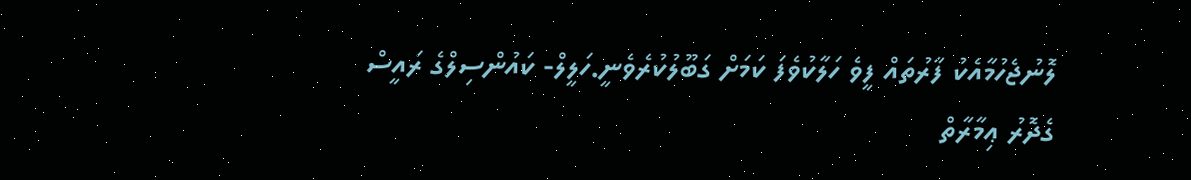ލޮނުޖެހުމާއެކު ފާރުތައް ފީވެ ހަލާކުވެފަ ކަމަށް ގަބޫލުކުރެވެނީ.ހަލީލް- ކައުންސިލްގެ ރައީސް
ގެދޮރު ޢިމާރާތް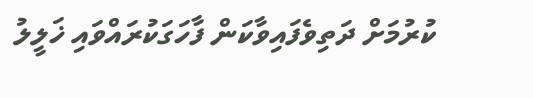ކުރުމަށް ދަތިވެފައިވާކަން ފާހަގަކުރައްވައި ޚަލީލު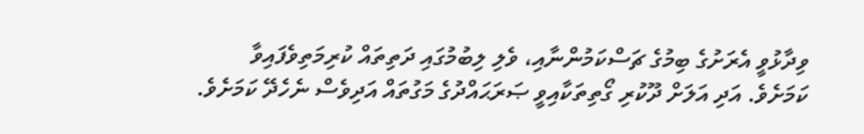ވިދާޅުވީ އެރަށުގެ ބިމުގެ ޗަސްކަމުންނާއި، ވެލި ލިބުމުގައި ދަތިތައް ކުރިމަތިވެފައިވާ ކަމަށެވެ. އަދި އަލަށް ދޫކުރި ގޯތިތަކާއިވީ ޞަރަޙައްދުގެ މަގުތައް އަދިވެސް ނެހެދޭ ކަމަށެވެ.